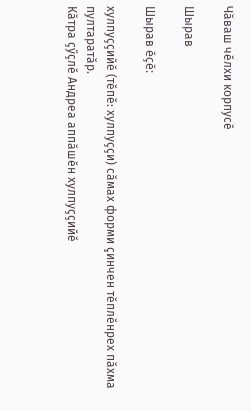Чӑваш чӗлхи корпусӗ

Шырав

Шырав ĕçĕ:

хулпуҫҫийӗ (тĕпĕ: хулпуҫҫи) сăмах форми çинчен тĕплĕнрех пăхма пултаратăр.
Кӑтра ҫӳҫлӗ Андреа аппӑшӗн хулпуҫҫийӗ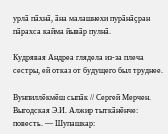урлӑ пӑхнӑ, ӑна малашнехи пурӑнӑҫран пӑрахса кайма йывӑр пулнӑ.

Кудрявая Андреа глядела из-за плеча сестры, ей отказ от будущего был труднее.

Вунпиллӗкмӗш сыпӑк // Сергей Мерчен. Выгодская Э.И. Алжир тыткӑнӗнче: повесть. — Шупашкар: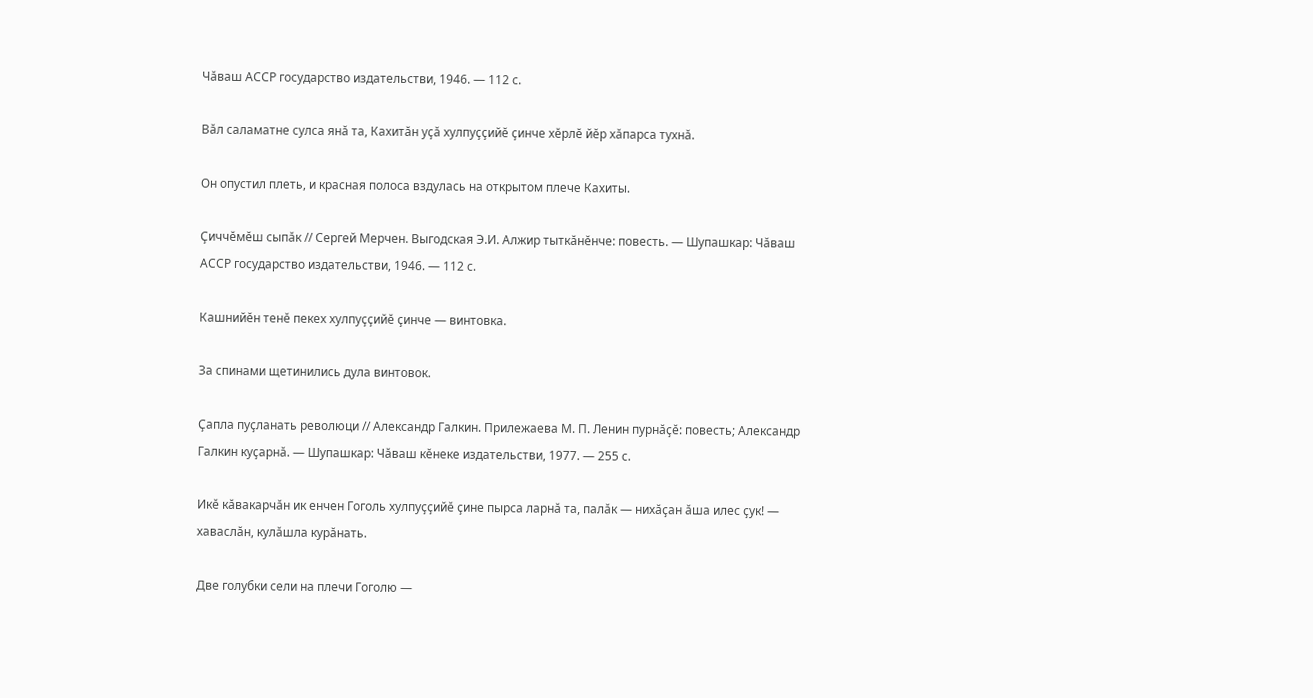Чӑваш АССР государство издательстви, 1946. — 112 с.

Вӑл саламатне сулса янӑ та, Кахитӑн уҫӑ хулпуҫҫийӗ ҫинче хӗрлӗ йӗр хӑпарса тухнӑ.

Он опустил плеть, и красная полоса вздулась на открытом плече Кахиты.

Ҫиччӗмӗш сыпӑк // Сергей Мерчен. Выгодская Э.И. Алжир тыткӑнӗнче: повесть. — Шупашкар: Чӑваш АССР государство издательстви, 1946. — 112 с.

Кашнийӗн тенӗ пекех хулпуҫҫийӗ ҫинче — винтовка.

За спинами щетинились дула винтовок.

Ҫапла пуҫланать революци // Александр Галкин. Прилежаева М. П. Ленин пурнӑҫӗ: повесть; Александр Галкин куҫарнӑ. — Шупашкар: Чӑваш кӗнеке издательстви, 1977. — 255 с.

Икӗ кӑвакарчӑн ик енчен Гоголь хулпуҫҫийӗ ҫине пырса ларнӑ та, палӑк — нихӑҫан ӑша илес ҫук! — хаваслӑн, кулӑшла курӑнать.

Две голубки сели на плечи Гоголю —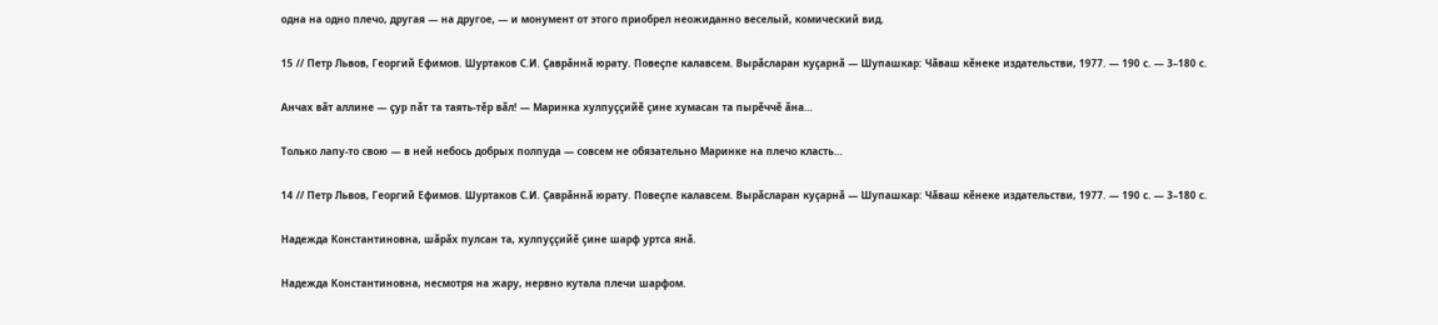одна на одно плечо, другая — на другое, — и монумент от этого приобрел неожиданно веселый, комический вид.

15 // Петр Львов, Георгий Ефимов. Шуртаков С.И. Ҫаврӑннӑ юрату. Повеҫпе калавсем. Вырӑсларан куҫарнӑ — Шупашкар: Чӑваш кӗнеке издательстви, 1977. — 190 с. — 3–180 с.

Анчах вӑт аллине — ҫур пӑт та таять-тӗр вӑл! — Маринка хулпуҫҫийӗ ҫине хумасан та пырӗччӗ ӑна…

Только лапу-то свою — в ней небось добрых полпуда — совсем не обязательно Маринке на плечо класть…

14 // Петр Львов, Георгий Ефимов. Шуртаков С.И. Ҫаврӑннӑ юрату. Повеҫпе калавсем. Вырӑсларан куҫарнӑ — Шупашкар: Чӑваш кӗнеке издательстви, 1977. — 190 с. — 3–180 с.

Надежда Константиновна, шӑрӑх пулсан та, хулпуҫҫийӗ ҫине шарф уртса янӑ.

Надежда Константиновна, несмотря на жару, нервно кутала плечи шарфом.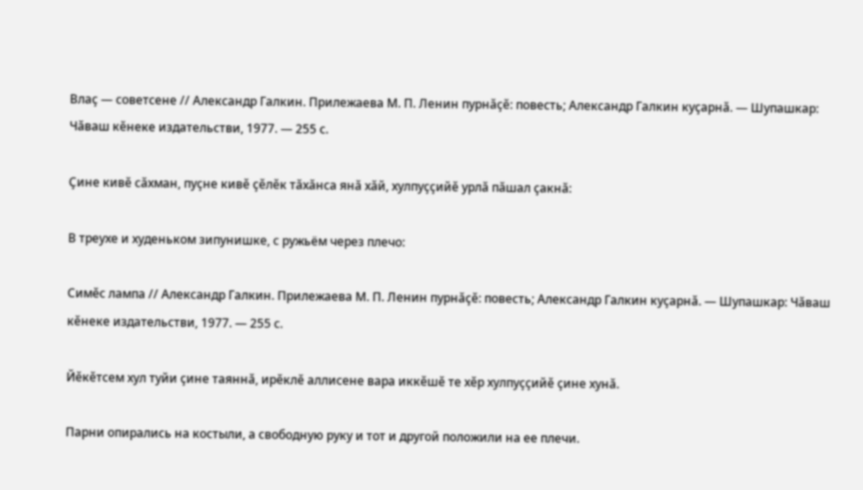Влаҫ — советсене // Александр Галкин. Прилежаева М. П. Ленин пурнӑҫӗ: повесть; Александр Галкин куҫарнӑ. — Шупашкар: Чӑваш кӗнеке издательстви, 1977. — 255 с.

Ҫине кивӗ сӑхман, пуҫне кивӗ ҫӗлӗк тӑхӑнса янӑ хӑй, хулпуҫҫийӗ урлӑ пӑшал ҫакнӑ:

В треухе и худеньком зипунишке, с ружьём через плечо:

Симӗс лампа // Александр Галкин. Прилежаева М. П. Ленин пурнӑҫӗ: повесть; Александр Галкин куҫарнӑ. — Шупашкар: Чӑваш кӗнеке издательстви, 1977. — 255 с.

Йӗкӗтсем хул туйи ҫине таяннӑ, ирӗклӗ аллисене вара иккӗшӗ те хӗр хулпуҫҫийӗ ҫине хунӑ.

Парни опирались на костыли, а свободную руку и тот и другой положили на ее плечи.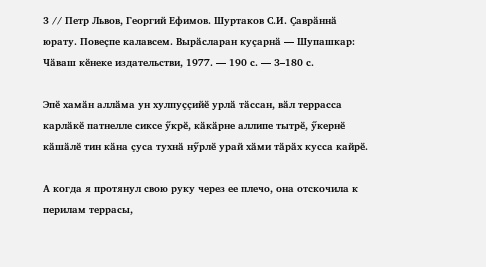3 // Петр Львов, Георгий Ефимов. Шуртаков С.И. Ҫаврӑннӑ юрату. Повеҫпе калавсем. Вырӑсларан куҫарнӑ — Шупашкар: Чӑваш кӗнеке издательстви, 1977. — 190 с. — 3–180 с.

Эпӗ хамӑн аллӑма ун хулпуҫҫийӗ урлӑ тӑссан, вӑл террасса карлӑкӗ патнелле сиксе ӳкрӗ, кӑкӑрне аллипе тытрӗ, ӳкернӗ кӑшӑлӗ тин кӑна ҫуса тухнӑ нӳрлӗ урай хӑми тӑрӑх кусса кайрӗ.

А когда я протянул свою руку через ее плечо, она отскочила к перилам террасы,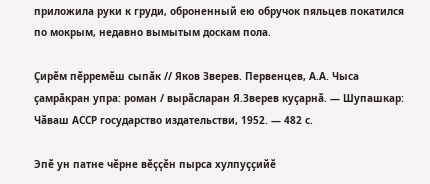приложила руки к груди, оброненный ею обручок пяльцев покатился по мокрым, недавно вымытым доскам пола.

Ҫирӗм пӗрремӗш сыпӑк // Яков Зверев. Первенцев, А.А. Чыса ҫамрӑкран упра: роман / вырӑсларан Я.Зверев куҫарнӑ. — Шупашкар: Чӑваш АССР государство издательстви, 1952. — 482 с.

Эпӗ ун патне чӗрне вӗҫҫӗн пырса хулпуҫҫийӗ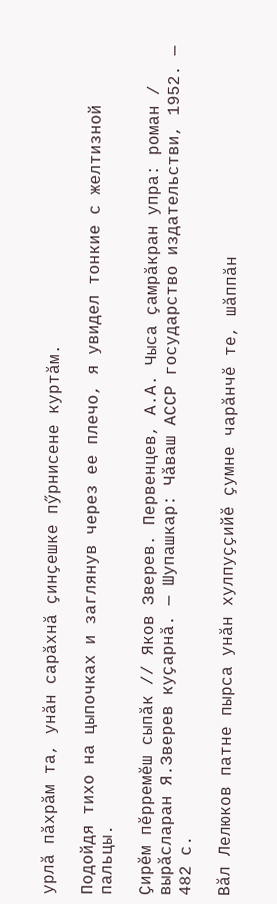урлӑ пӑхрӑм та, унӑн сарӑхнӑ ҫинҫешке пӳрнисене куртӑм.

Подойдя тихо на цыпочках и заглянув через ее плечо, я увидел тонкие с желтизной пальцы.

Ҫирӗм пӗрремӗш сыпӑк // Яков Зверев. Первенцев, А.А. Чыса ҫамрӑкран упра: роман / вырӑсларан Я.Зверев куҫарнӑ. — Шупашкар: Чӑваш АССР государство издательстви, 1952. — 482 с.

Вӑл Лелюков патне пырса унӑн хулпуҫҫийӗ ҫумне чарӑнчӗ те, шӑппӑн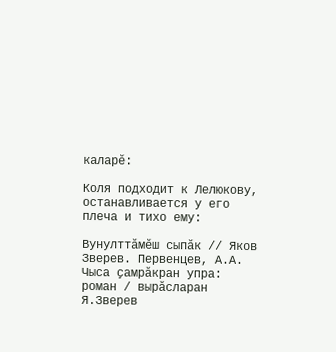каларӗ:

Коля подходит к Лелюкову, останавливается у его плеча и тихо ему:

Вунулттӑмӗш сыпӑк // Яков Зверев. Первенцев, А.А. Чыса ҫамрӑкран упра: роман / вырӑсларан Я.Зверев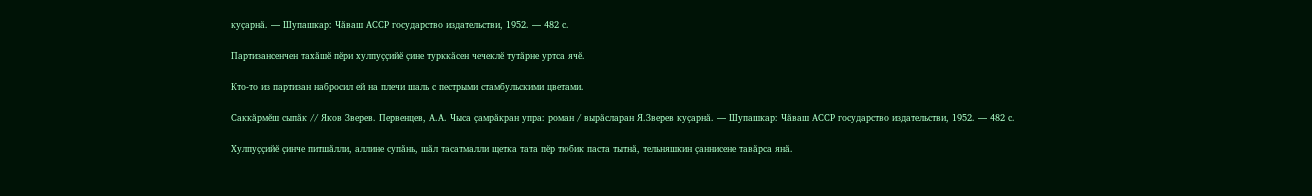куҫарнӑ. — Шупашкар: Чӑваш АССР государство издательстви, 1952. — 482 с.

Партизансенчен тахӑшӗ пӗри хулпуҫҫийӗ ҫине турккӑсен чечеклӗ тутӑрне уртса ячӗ.

Кто-то из партизан набросил ей на плечи шаль с пестрыми стамбульскими цветами.

Саккӑрмӗш сыпӑк // Яков Зверев. Первенцев, А.А. Чыса ҫамрӑкран упра: роман / вырӑсларан Я.Зверев куҫарнӑ. — Шупашкар: Чӑваш АССР государство издательстви, 1952. — 482 с.

Хулпуҫҫийӗ ҫинче питшӑлли, аллине супӑнь, шӑл тасатмалли щетка тата пӗр тюбик паста тытнӑ, тельняшкин ҫаннисене тавӑрса янӑ.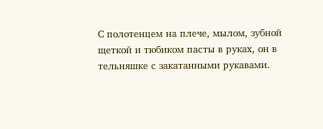С полотенцем на плече, мылом, зубной щеткой и тюбиком пасты в руках, он в тельняшке с закатанными рукавами.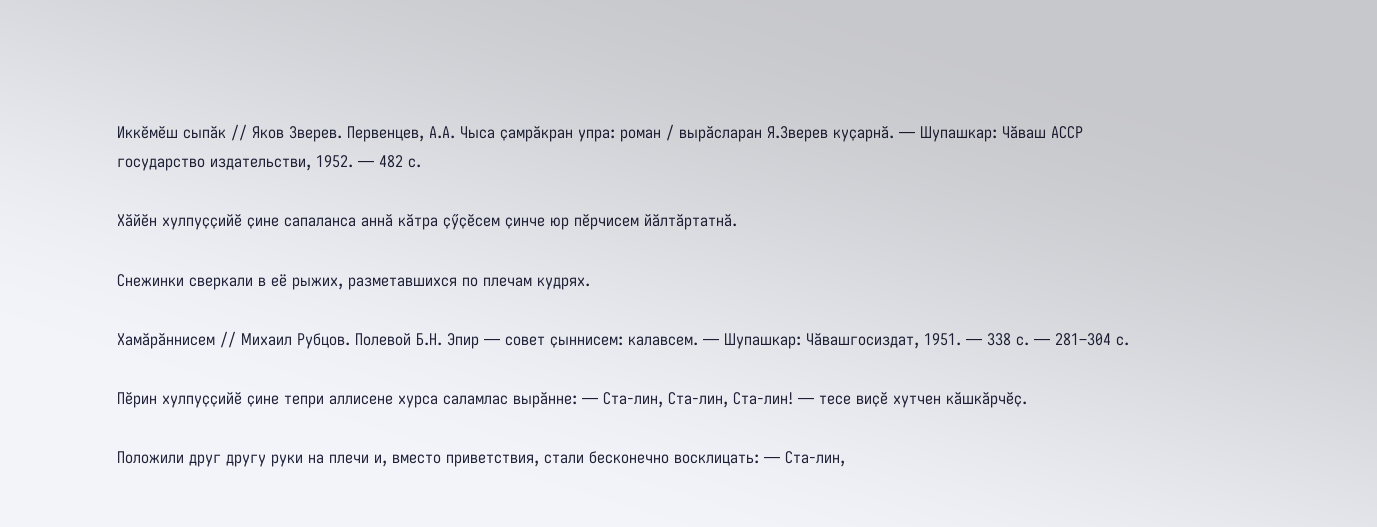Иккӗмӗш сыпӑк // Яков Зверев. Первенцев, А.А. Чыса ҫамрӑкран упра: роман / вырӑсларан Я.Зверев куҫарнӑ. — Шупашкар: Чӑваш АССР государство издательстви, 1952. — 482 с.

Хӑйӗн хулпуҫҫийӗ ҫине сапаланса аннӑ кӑтра ҫӳҫӗсем ҫинче юр пӗрчисем йӑлтӑртатнӑ.

Снежинки сверкали в её рыжих, разметавшихся по плечам кудрях.

Хамӑрӑннисем // Михаил Рубцов. Полевой Б.Н. Эпир — совет ҫыннисем: калавсем. — Шупашкар: Чӑвашгосиздат, 1951. — 338 с. — 281–304 с.

Пӗрин хулпуҫҫийӗ ҫине тепри аллисене хурса саламлас вырӑнне: — Ста-лин, Ста-лин, Ста-лин! — тесе виҫӗ хутчен кӑшкӑрчӗҫ.

Положили друг другу руки на плечи и, вместо приветствия, стали бесконечно восклицать: — Ста-лин,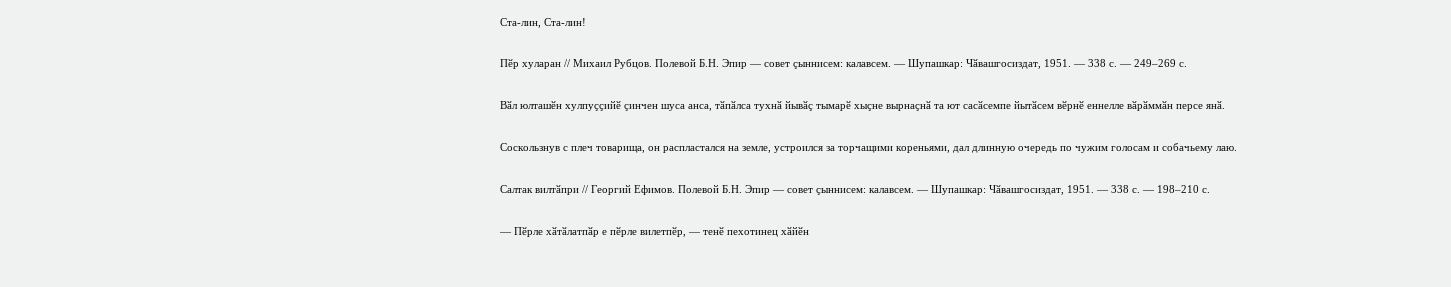Ста-лин, Ста-лин!

Пӗр хуларан // Михаил Рубцов. Полевой Б.Н. Эпир — совет ҫыннисем: калавсем. — Шупашкар: Чӑвашгосиздат, 1951. — 338 с. — 249–269 с.

Вӑл юлташӗн хулпуҫҫийӗ ҫинчен шуса анса, тӑпӑлса тухнӑ йывӑҫ тымарӗ хыҫне вырнаҫнӑ та ют сасӑсемпе йытӑсем вӗрнӗ еннелле вӑрӑммӑн персе янӑ.

Соскользнув с плеч товарища, он распластался на земле, устроился за торчащими кореньями, дал длинную очередь по чужим голосам и собачьему лаю.

Салтак вилтӑпри // Георгий Ефимов. Полевой Б.Н. Эпир — совет ҫыннисем: калавсем. — Шупашкар: Чӑвашгосиздат, 1951. — 338 с. — 198–210 с.

— Пӗрле хӑтӑлатпӑр е пӗрле вилетпӗр, — тенӗ пехотинец хӑйӗн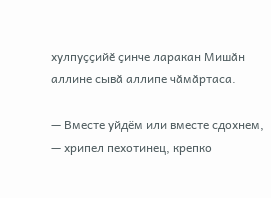хулпуҫҫийӗ ҫинче ларакан Мишӑн аллине сывӑ аллипе чӑмӑртаса.

— Вместе уйдём или вместе сдохнем, — хрипел пехотинец, крепко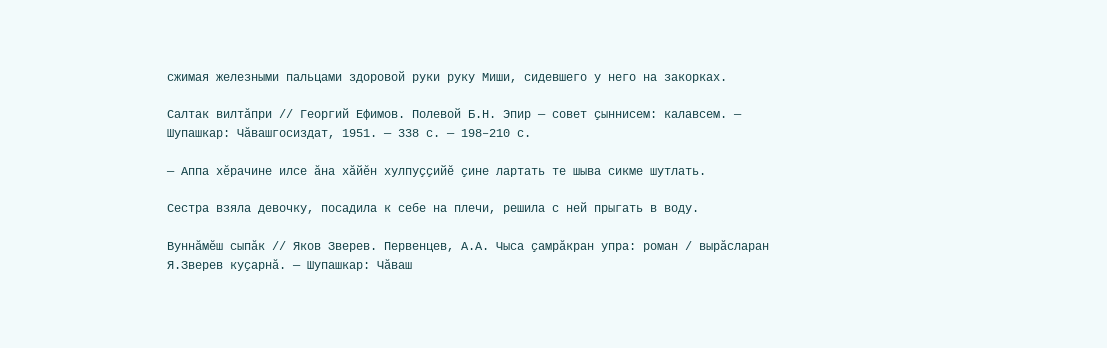сжимая железными пальцами здоровой руки руку Миши, сидевшего у него на закорках.

Салтак вилтӑпри // Георгий Ефимов. Полевой Б.Н. Эпир — совет ҫыннисем: калавсем. — Шупашкар: Чӑвашгосиздат, 1951. — 338 с. — 198–210 с.

— Аппа хӗрачине илсе ӑна хӑйӗн хулпуҫҫийӗ ҫине лартать те шыва сикме шутлать.

Сестра взяла девочку, посадила к себе на плечи, решила с ней прыгать в воду.

Вуннӑмӗш сыпӑк // Яков Зверев. Первенцев, А.А. Чыса ҫамрӑкран упра: роман / вырӑсларан Я.Зверев куҫарнӑ. — Шупашкар: Чӑваш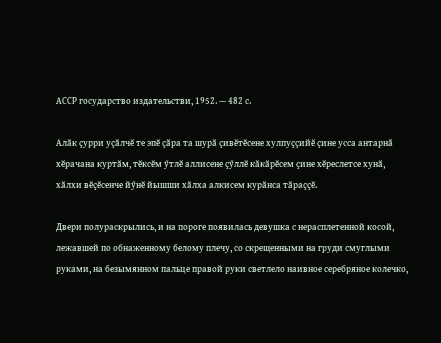АССР государство издательстви, 1952. — 482 с.

Алӑк ҫурри уҫӑлчӗ те эпӗ ҫӑра та шурӑ ҫивӗтӗсене хулпуҫҫийӗ ҫине усса антарнӑ хӗрачана куртӑм, тӗксӗм ӳтлӗ аллисене ҫӳллӗ кӑкӑрӗсем ҫине хӗреслетсе хунӑ, хӑлхи вӗҫӗсенче йӳнӗ йышши хӑлха алкисем курӑнса тӑраҫҫӗ.

Двери полураскрылись, и на пороге появилась девушка с нерасплетенной косой, лежавшей по обнаженному белому плечу, со скрещенными на груди смуглыми руками, на безымянном пальце правой руки светлело наивное серебряное колечко,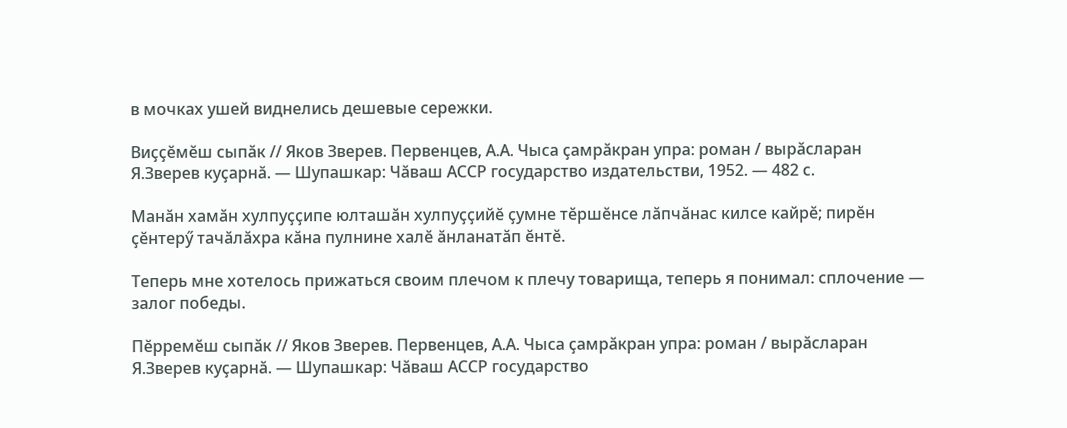в мочках ушей виднелись дешевые сережки.

Виҫҫӗмӗш сыпӑк // Яков Зверев. Первенцев, А.А. Чыса ҫамрӑкран упра: роман / вырӑсларан Я.Зверев куҫарнӑ. — Шупашкар: Чӑваш АССР государство издательстви, 1952. — 482 с.

Манӑн хамӑн хулпуҫҫипе юлташӑн хулпуҫҫийӗ ҫумне тӗршӗнсе лӑпчӑнас килсе кайрӗ; пирӗн ҫӗнтерӳ тачӑлӑхра кӑна пулнине халӗ ӑнланатӑп ӗнтӗ.

Теперь мне хотелось прижаться своим плечом к плечу товарища, теперь я понимал: сплочение — залог победы.

Пӗрремӗш сыпӑк // Яков Зверев. Первенцев, А.А. Чыса ҫамрӑкран упра: роман / вырӑсларан Я.Зверев куҫарнӑ. — Шупашкар: Чӑваш АССР государство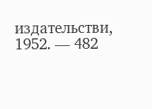издательстви, 1952. — 482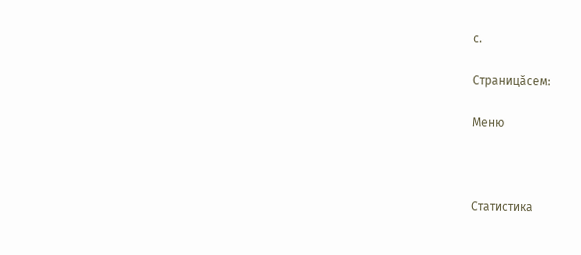с.

Страницăсем:

Меню



Статистика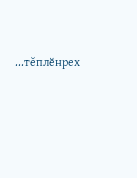...тĕплӗнрех